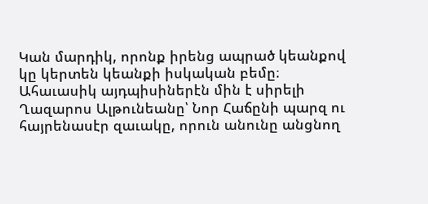Կան մարդիկ, որոնք իրենց ապրած կեանքով կը կերտեն կեանքի իսկական բեմը։ Ահաւասիկ այդպիսիներէն մին է սիրելի Ղազարոս Ալթունեանը՝ Նոր Հաճընի պարզ ու հայրենասէր զաւակը, որուն անունը անցնող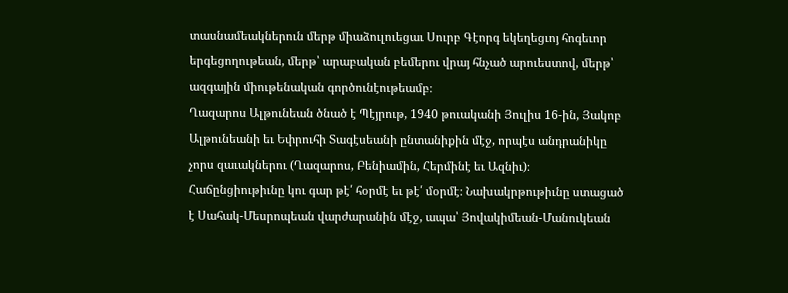տասնամեակներուն մերթ միաձուլուեցաւ Սուրբ Գէորգ եկեղեցւոյ հոգեւոր երգեցողութեան, մերթ՝ արաբական բեմերու վրայ հնչած արուեստով, մերթ՝ ազգային միութենական գործունէութեամբ։
Ղազարոս Ալթունեան ծնած է Պէյրութ, 1940 թուականի Յուլիս 16-ին, Յակոբ Ալթունեանի եւ Եփրուհի Տագէսեանի ընտանիքին մէջ, որպէս անդրանիկը չորս զաւակներու (Ղազարոս, Բենիամին, Հերմինէ եւ Ազնիւ)։ Հաճընցիութիւնը կու գար թէ՛ հօրմէ եւ թէ՛ մօրմէ։ Նախակրթութիւնը ստացած է Սահակ-Մեսրոպեան վարժարանին մէջ, ապա՝ Յովակիմեան-Մանուկեան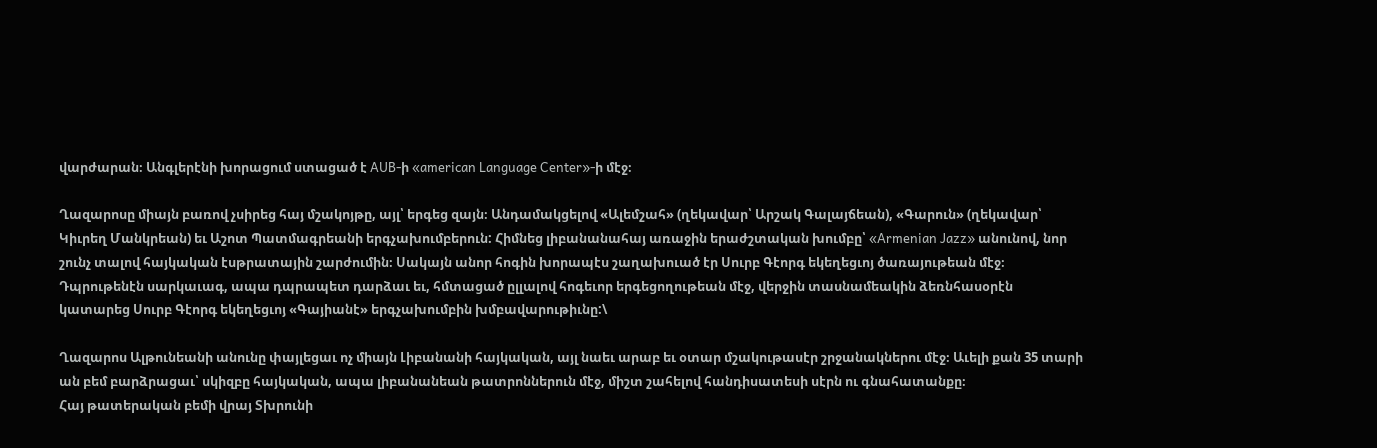վարժարան։ Անգլերէնի խորացում ստացած է AUB-ի «american Language Center»-ի մէջ։

Ղազարոսը միայն բառով չսիրեց հայ մշակոյթը, այլ՝ երգեց զայն։ Անդամակցելով «Ալեմշահ» (ղեկավար՝ Արշակ Գալայճեան), «Գարուն» (ղեկավար՝ Կիւրեղ Մանկրեան) եւ Աշոտ Պատմագրեանի երգչախումբերուն: Հիմնեց լիբանանահայ առաջին երաժշտական խումբը՝ «Armenian Jazz» անունով, նոր շունչ տալով հայկական էսթրատային շարժումին։ Սակայն անոր հոգին խորապէս շաղախուած էր Սուրբ Գէորգ եկեղեցւոյ ծառայութեան մէջ։ Դպրութենէն սարկաւագ, ապա դպրապետ դարձաւ եւ, հմտացած ըլլալով հոգեւոր երգեցողութեան մէջ, վերջին տասնամեակին ձեռնհասօրէն կատարեց Սուրբ Գէորգ եկեղեցւոյ «Գայիանէ» երգչախումբին խմբավարութիւնը:\

Ղազարոս Ալթունեանի անունը փայլեցաւ ոչ միայն Լիբանանի հայկական, այլ նաեւ արաբ եւ օտար մշակութասէր շրջանակներու մէջ։ Աւելի քան 35 տարի ան բեմ բարձրացաւ՝ սկիզբը հայկական, ապա լիբանանեան թատրոններուն մէջ, միշտ շահելով հանդիսատեսի սէրն ու գնահատանքը։
Հայ թատերական բեմի վրայ Տխրունի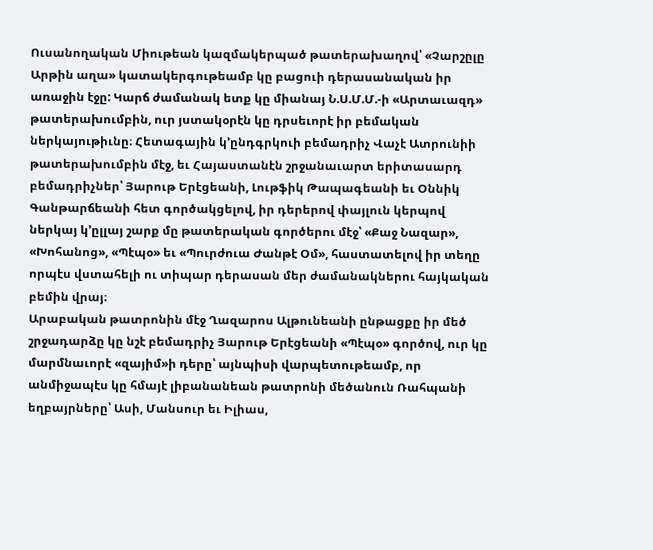Ուսանողական Միութեան կազմակերպած թատերախաղով՝ «Չարշըլը Արթին աղա» կատակերգութեամբ կը բացուի դերասանական իր առաջին էջը: Կարճ ժամանակ ետք կը միանայ Ն.Ս.Մ.Մ.-ի «Արտաւազդ» թատերախումբին, ուր յստակօրէն կը դրսեւորէ իր բեմական ներկայութիւնը։ Հետագային կ’ընդգրկուի բեմադրիչ Վաչէ Ատրունիի թատերախումբին մէջ, եւ Հայաստանէն շրջանաւարտ երիտասարդ բեմադրիչներ՝ Յարութ Երէցեանի, Լութֆիկ Թապագեանի եւ Օննիկ Գանթարճեանի հետ գործակցելով, իր դերերով փայլուն կերպով ներկայ կ’ըլլայ շարք մը թատերական գործերու մէջ՝ «Քաջ Նազար», «Խոհանոց», «Պէպօ» եւ «Պուրժուա Ժանթէ Օմ», հաստատելով իր տեղը որպէս վստահելի ու տիպար դերասան մեր ժամանակներու հայկական բեմին վրայ։
Արաբական թատրոնին մէջ Ղազարոս Ալթունեանի ընթացքը իր մեծ շրջադարձը կը նշէ բեմադրիչ Յարութ Երէցեանի «Պէպօ» գործով, ուր կը մարմնաւորէ «զայիմ»ի դերը՝ այնպիսի վարպետութեամբ, որ անմիջապէս կը հմայէ լիբանանեան թատրոնի մեծանուն Ռահպանի եղբայրները՝ Ասի, Մանսուր եւ Իլիաս,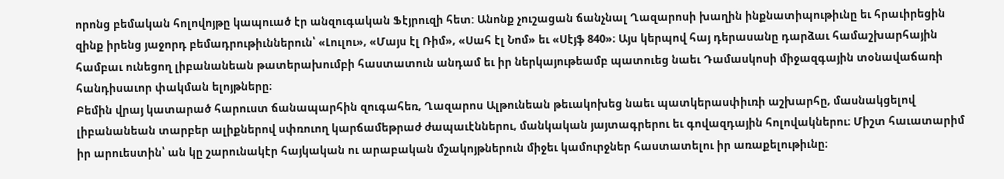որոնց բեմական հոլովոյթը կապուած էր անզուգական Ֆէյրուզի հետ: Անոնք չուշացան ճանչնալ Ղազարոսի խաղին ինքնատիպութիւնը եւ հրաւիրեցին զինք իրենց յաջորդ բեմադրութիւններուն՝ «Լուլու», «Մայս էլ Ռիմ», «Սահ էլ Նոմ» եւ «Սէյֆ 840»։ Այս կերպով հայ դերասանը դարձաւ համաշխարհային համբաւ ունեցող լիբանանեան թատերախումբի հաստատուն անդամ եւ իր ներկայութեամբ պատուեց նաեւ Դամասկոսի միջազգային տօնավաճառի հանդիսաւոր փակման ելոյթները։
Բեմին վրայ կատարած հարուստ ճանապարհին զուգահեռ, Ղազարոս Ալթունեան թեւակոխեց նաեւ պատկերասփիւռի աշխարհը, մասնակցելով լիբանանեան տարբեր ալիքներով սփռուող կարճամեթրաժ ժապաւէններու, մանկական յայտագրերու եւ գովազդային հոլովակներու։ Միշտ հաւատարիմ իր արուեստին՝ ան կը շարունակէր հայկական ու արաբական մշակոյթներուն միջեւ կամուրջներ հաստատելու իր առաքելութիւնը։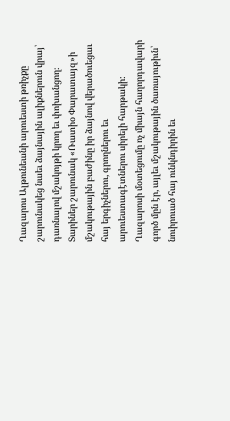Ղազարոս Ալթունեանի արուեստի թռիչքը շարունակեց նաեւ ձայնային ալիքներուն վրայ՝ դառնալով մշակոյթի կրող եւ փոխանցող։ Տարիներ շարունակ «Ռատիօ Փարատայզ»ի մշակութային բաժինը իր ձայնով վերածուեցաւ հայ երգիչներու, գրողներու եւ արուեստագէտներու սիրելի հարթակի: Ղազարոսի մօտեցումը ոչ միայն հաղորդավարի գործ մըն էր, այլեւ մշակութային ծառայութիւն՝ նուիրուած հայ ունկնդիրին եւ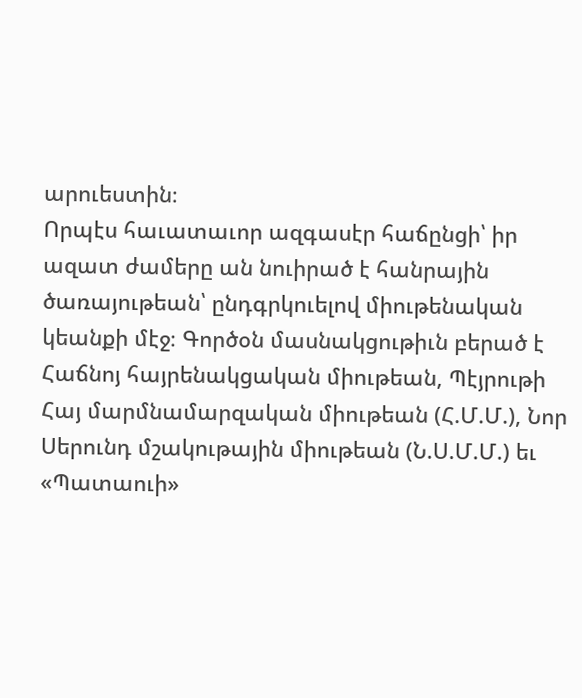արուեստին։
Որպէս հաւատաւոր ազգասէր հաճընցի՝ իր ազատ ժամերը ան նուիրած է հանրային ծառայութեան՝ ընդգրկուելով միութենական կեանքի մէջ։ Գործօն մասնակցութիւն բերած է Հաճնոյ հայրենակցական միութեան, Պէյրութի Հայ մարմնամարզական միութեան (Հ.Մ.Մ.), Նոր Սերունդ մշակութային միութեան (Ն.Ս.Մ.Մ.) եւ «Պատաուի»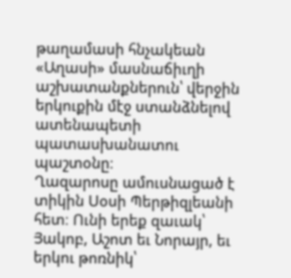թաղամասի հնչակեան «Աղասի» մասնաճիւղի աշխատանքներուն՝ վերջին երկուքին մէջ ստանձնելով ատենապետի պատասխանատու պաշտօնը։
Ղազարոսը ամուսնացած է տիկին Սօսի Պերթիզլեանի հետ։ Ունի երեք զաւակ՝ Յակոբ, Աշոտ եւ Նորայր, եւ երկու թոռնիկ՝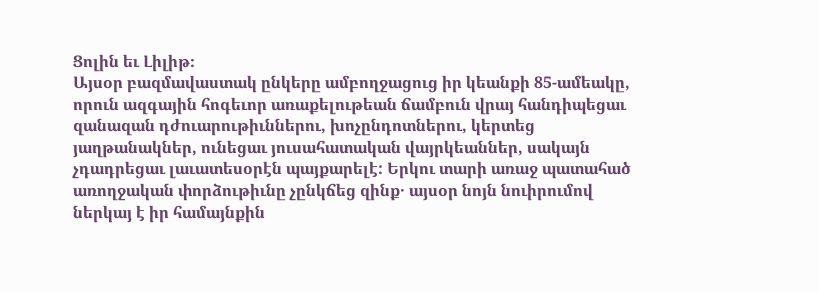Ցոլին եւ Լիլիթ։
Այսօր բազմավաստակ ընկերը ամբողջացուց իր կեանքի 85-ամեակը, որուն ազգային հոգեւոր առաքելութեան ճամբուն վրայ հանդիպեցաւ զանազան դժուարութիւններու, խոչընդոտներու, կերտեց յաղթանակներ, ունեցաւ յուսահատական վայրկեաններ, սակայն չդադրեցաւ լաւատեսօրէն պայքարելէ: Երկու տարի առաջ պատահած առողջական փորձութիւնը չընկճեց զինք․ այսօր նոյն նուիրումով ներկայ է իր համայնքին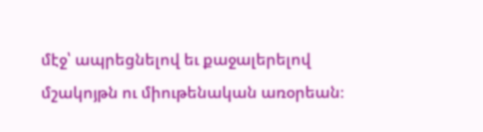մէջ՝ ապրեցնելով եւ քաջալերելով մշակոյթն ու միութենական առօրեան։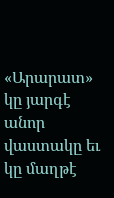«Արարատ» կը յարգէ անոր վաստակը եւ կը մաղթէ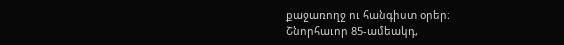քաջառողջ ու հանգիստ օրեր։
Շնորհաւոր 85-ամեակդ,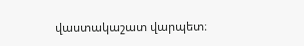վաստակաշատ վարպետ։